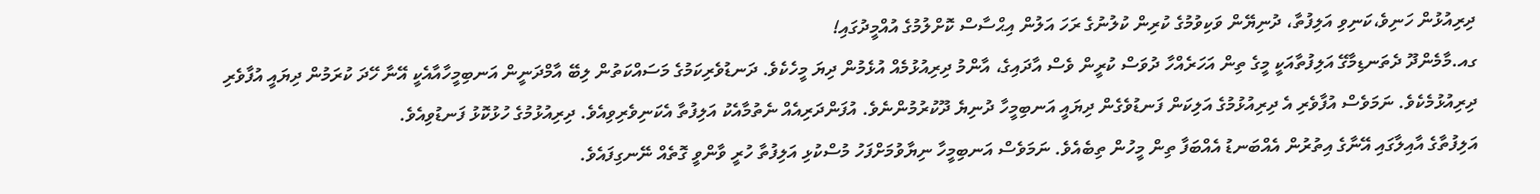ދިރިއުޅުން ހަނިވެ،ކަނިވި އަލިފުތާ، ދުނިޔޭން ވަކިވުމުގެ ކުރިން ކުލުނުގެ ރަހަ އަލުން އިޙްސާސް ކޮށްލުމުގެ އުއްމީދުގައި!
ގއ.މާމެންދޫ ދެތަނޑިމާގޭ އަލިފުތާއަކީ މީގެ ތިން އަހަރެއްހާ ދުވަސް ކުރީން ވެސް އާދައިގެ، އާންމު ދިރިއުޅުމެއް އުޅެމުން ދިޔަ މީހެކެވެ. ދަނޑުވެރިކަމުގެ މަސައްކަތުން ލިބޭ އާމްދަނީން އަނބިމީހާއާއެކީ އޭނާ ހޭދަ ކުރަމުން ދިޔައީ އުފާވެރި ދިރިއުޅުމެކެވެ. ނަމަވެސް އުފާވެރި އެ ދިރިއުޅުމުގެ އަލިކަން ފަނޑުވެގެން ދިޔައީ އަނބިމީހާ ދުނިޔެ ދޫކުރުމުންނެވެ. އުފަންދަރިއެއް ނެތުމާއެކު އަލިފުތާ އެކަނިވެރިވިއެވެ. ދިރިއުޅުމުގެ ހުޅުކޮޅު ފަނޑުވިއެވެ.
އަލިފުތާގެ އާއިލާގައި އޭނާގެ އިތުރުން އެއްބަނޑު އެއްބަފާ ތިން މީހުން ތިބެއެވެ. ނަމަވެސް އަނބިމީހާ ނިޔާވުމަށްފަހު މުސްކުޅި އަލިފުތާ ހުރީ ވާންވީ ގޮތެއް ނޭނގިފައެވެ.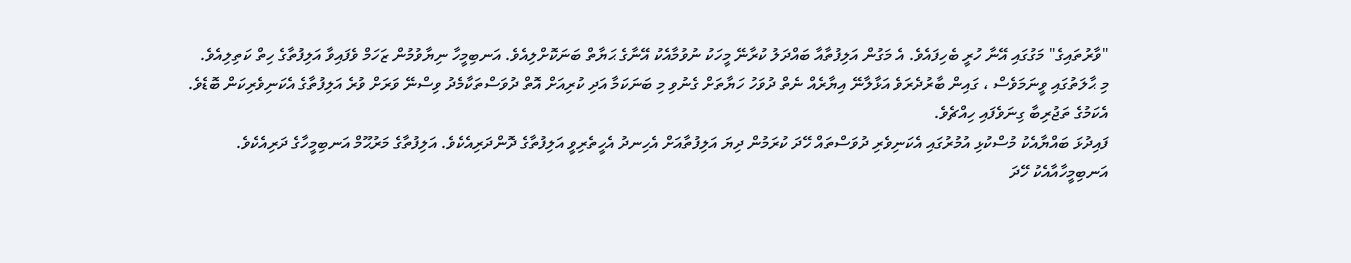"ވާރުތައިގެ" މަގުގައި އޭނާ ހުރީ ބެހިފައެވެ. އެ މަގުން އަލިފުތާއާ ބައްދަލު ކުރާނޭ މީހަކު ނުވުމާއެކު އޭނާގެ ޙަޔާތް ބަނަކޮށްލިއެވެ. އަނބިމީހާ ނިޔާވުމުން ޒަހަމް ވެފައިވާ އަލިފުތާގެ ހިތް ކަތިލިއެވެ.
މި ޙާލަތުގައި ވީނަމަވެސް ، ގައިން ބާރުދެރަވެ އަޅާލާނޭ އިޔާރެއް ނެތް ދުވަހު ހަޔާތަށް ގެނުވި މި ބަނަކަމާ އަދި ކުރިއަށް އޮތް ދުވަސްތަކާމެދު ވިސްނޭ ވަރަށް ވުރެ އަލިފުތާގެ އެކަނިވެރިކަން ބޮޑެވެ. އެކަމުގެ ތަޖުރިބާ ގިނަވެފައި ހިއްޗެވެ.
ފައިދުޅަ ބައްޔާއެކު މުސްކުޅި އުމުރުގައި އެކަނިވެރި ދުވަސްތައް ހޭދަ ކުރަމުން ދިޔަ އަލިފުތާއަށް އެހިނދު އެހީތެރިވީ އަލިފުތާގެ ދޮންދަރިއެކެވެ. އަލިފުތާގެ މަރުޙޫމް އަނބިމީހާގެ ދަރިއެކެވެ.
އަނބިމީހާއާއެކު ހޭދަ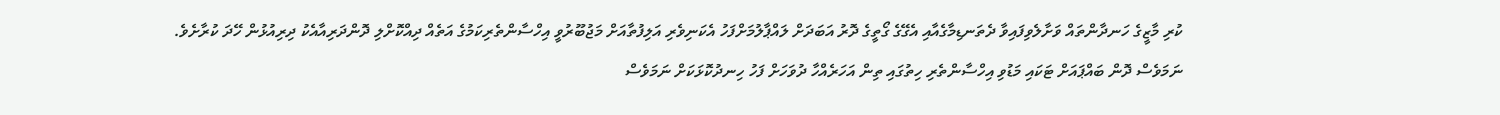ކުރި މާޒީގެ ހަނދާންތައް ވަށާލެވިފައިވާ ދެތަނޑިމާގެއާއި އެގޭގެ ގޯތީގެ ދޮރު އަބަދަށް ލައްޕާލުމަށްފަހު އެކަނިވެރި އަލިފުތާއަށް މަޖުބޫރުވީ އިހްސާންތެރިކަމުގެ އަތެއް ދިއްކޮށްލި ދޮންދަރިއާއެކު ދިރިއުޅުން ހޭދަ ކުރާށެވެ.
ނަމަވެސް ދޮން ބައްޕައަށް ޓަކައި މަޑުވި އިހްސާންތެރި ހިތުގައި ތިން އަހަރެއްހާ ދުވަހަށް ފަހު ހިނދުކޮޅަކަށް ނަމަވެސް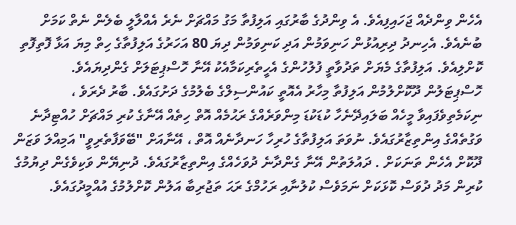އެހެން ވިންދެއް ޖަހައިފިއެވެ. އެ ވިންދުގެ ބާރުގައި އަލިފުތާ މަގު މައްޗަށް ނެރެ އެއްލާލީ ބެލެން ނެތް ކަމަށް ބުނެއެވެ. އެހިނދު ދިރިއުޅުން ހަނިވަމުން އަދި ކަނިވަމުން ދިޔަ 80 އަހަރުގެ އަލިފުތާގެ ހިތް މިޔަ އަޅާ ފޮތިފޮތި ކޮށްލިއެވެ. އަލިފުތާގެ މެޔަށް ތަދުވާތީ ފުލުހުންގެ އެހީތެރިކަމާއެކު އޭނާ ހޮސްޕިޓަލަށް ގެންދިޔައެވެ.
ހޮސްޕިޓަލުން ދޫކޮށްލުމުން އަލިފުތާ މިހާރު އެއޮތީ ކައުންސިލްގެ ބެލުމުގެ ދަށުގައެވެ. ބާރު ދެރަވެ ، ނިކަމެތިވެފައިވާ މީހެއް ބަލައިދޭނެހާ ކުޑަކުޑަ މިންވަރެއްގެ ރަޙުމެއް އޮތް ހިތެއް އޭނާގެ ކުރި މައްޗަށް ހުއްޓިދާނެ ވަގުތެއްގެ އިންތިޒާރުގައެވެ. ނުވަތަ އަލިފުތާގެ ހުރިހާ ހަނދާނެއް އޮތް ، އޭނާއަށް "ބޭވަފާތެރިވީ" އަމިއްލަ ވަޒަން ދޫކޮށް އެހެން ތަނަކަށް . ދައުލަތުން އޭނާ ގެންދާނެ ދުވަހެއްގެ އިންތިޒާރުގައެވެ. ދުނިޔޭން ވަކިވެގެން ދިޔުމުގެ ކުރިން މަދު ދުވަސް ކޮޅަކަށް ނަމަވެސް ކުލުނާއި ރަހުމްގެ ރަޙަ ތަޖުރިބާ އަލުން ކޮށްލުމުގެ އުއްމީދުގައެވެ.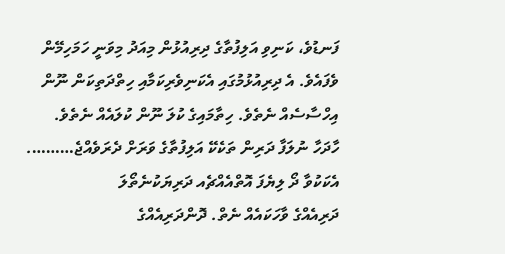ފަނޑުވެ، ކަނިވި އަލިފުތާގެ ދިރިއުޅުން މިއަދު މިވަނީ ހަމަހިމޭން ވެފައެވެ. އެ ދިރިއުޅުމުގައި އެކަނިވެރިކަމާއި ހިތްދަތިކަން ނޫން އިހްސާސެއް ނެތެވެ. ހިތާމައިގެ ކުލަ ނޫން ކުލައެއް ނެތެވެ.
ހާދަހާ ނުލަފާ ދަރިން ތަކެކޭ އަލިފުތާގެ ވަރަށް ދެރަވެއްޖެ……….
އެކަކުވާ ދޯ ލިޔެފަ އޮތްއެއްޗެއ ދަރިޔަކުނެތޯލަ
ދަރިއެއްގެ ވާހަކައެއް ނެތް. ދޮންދަރިއެއްގެ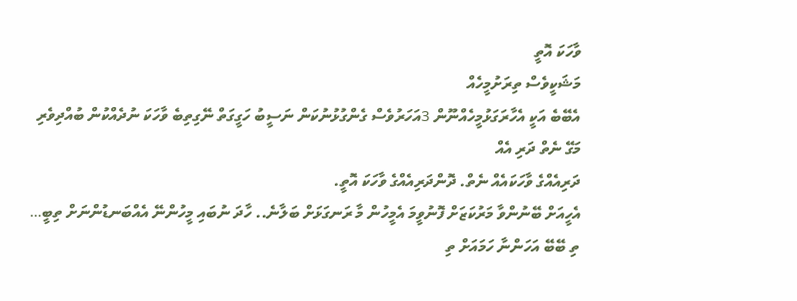ވާހަކަ އޮތީ
މަޝަކީވެސް ތިރަށުމީހެއް
އެބޭބެ އަކީ އެހާރަގަޅުމީހެއްނޫން 3އަހަރުވެސް ގެންގުޅުނުކަން ނަސީބު ހަގީގަތް ނޭގިތިބެ ވާހަކަ ނުދެއްކުން ބުއްދިވެރި
މަގޭ ނެތް ދަރި އެއް
ދަރިއެއްގެ ވާހަކައެއް ނެތް. ދޮންދަރިއެއްގެ ވާހަކަ އޮތީ.
އެހީއަށް ބޭނުންވާ މަރުކަޒަށް ފޮނުވީމަ އެމީހުން މާ ރަނގަޅަށް ބަލާނެ.. ހާދަ ނުބައި މީހުންނޭ އެއްބަނޑުންނަށް ތިބީ…
ތި ބޭބޭ އަހަންނާ ހަމައަށް ތި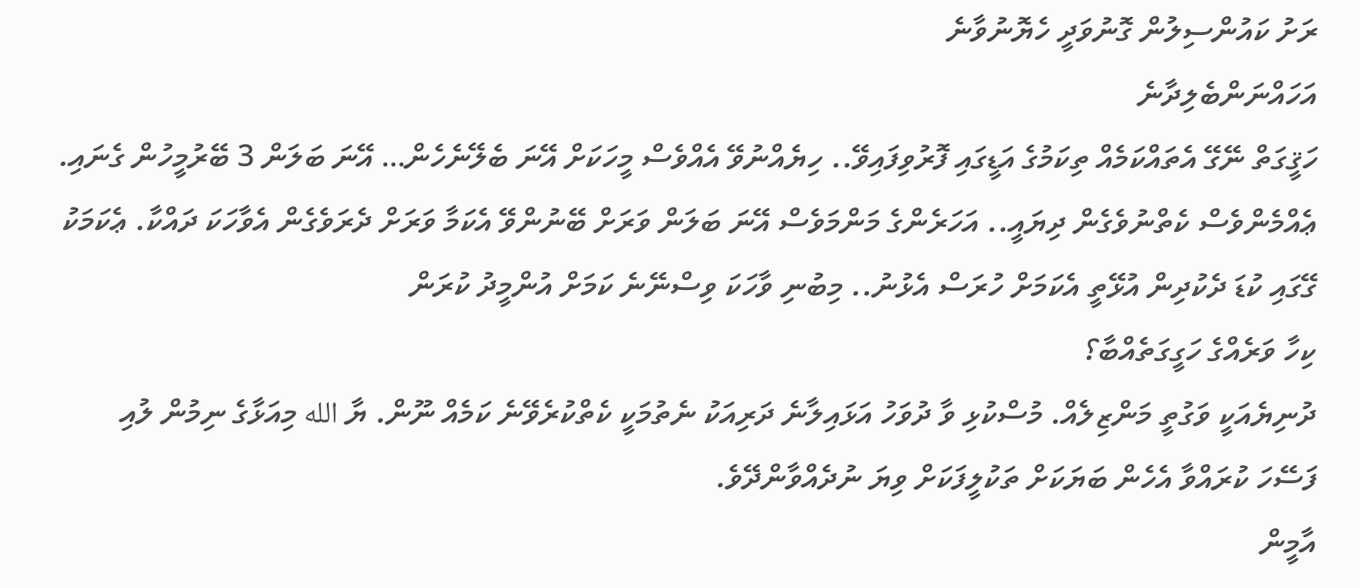ރަށު ކައުންސިލުން ގޮނުވަދީ ހެޔޮނުވާނެ
އަހައްނަންބެލިދާނެ
ހަޤީގަތް ނޭގޭ އެތައްކަމެއް ތިކަމުގެ އަޑީގައި ފޮރުވިފައިވޭ.. ހިޔެއްނުވޭ އެއްވެސް މީހަކަށް އޭނަ ބެލޭނެހެން… އޭނަ ބަލަން 3 ބޭރުމީހުން ގެނައި. ޢެއްމެންވެސް ކެތްނުވެގެން ދިޔައީ.. އަހަރެންގެ މަންމަވެސް އޭނަ ބަލަން ވަރަށް ބޭނުންވޭ އެކަމާ ވަރަށް ދެރަވެގެން އެވާހަކަ ދައްކާ. ޢެކަމަކު ގޭގައި ކުޑަ ދެކުދިން އުޅޭތީ އެކަމަށް ހުރަސް އެޅުނު.. މިބުނި ވާހަކަ ވިސްނޭނެ ކަމަށް އުންމީދު ކުރަން
ކިހާ ވަރެއްގެ ހަގީގަތެއްބާ؟
ދުނިޔެއަކީ ވަގުތީ މަންޒިލެއް. މުސްކުޅި ވާ ދުވަހު އަޅައިލާނެ ދަރިއަކު ނެތުމަކީ ކެތްކުރެވޭނެ ކަމެއް ނޫން. ޔާ الله މިއަޅާގެ ނިމުން ލުއި ފަސޭހަ ކުރައްވާ އެހެން ބަޔަކަށް ތަކުލީފަކަށް ވިޔަ ނުދެއްވާންދޭވެ.
އާމީން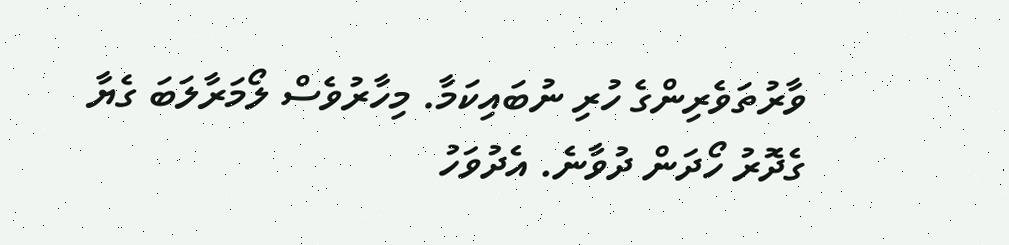ވާރުތަވެރިންގެ ހުރި ނުބައިކަމާ. މިހާރުވެސް ލޯމަރާލަބަ ގެޔާ ގެދޮރު ހޯދަން ދުވާނެ. އެދުވަހު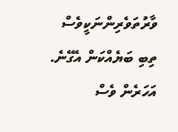ވާރުތަވެރިންނަކީވެސް ތިބި ބަޔެއްކަން އެގޭނެ.
އަހަރެން ވެސް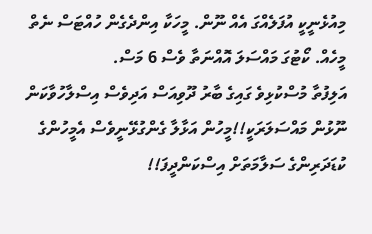މިއުޅެނީކީ އުފަލެއްގަ އެއް ނޫން. މީހަކާ އިންދެގެން ހުއްޓަސް ނެތް މީހެއް. ކޯޓުގަ މައްސަލަ އޮއްނަތާ ވެސް 6 މަސް.
އަލިފުތާ މުސްކުޅިވެ ގައިގެ ބާރު ދޫވިއަސް އަދިވެސް އިސްލާހުވާކަން ނޫޅުން މައްސަލަރަކީ!!މީހުން އަޅާލާ ގެންގުޅޭނީވެސް އެމީހުންގެ ކުޑަދަރިންގެ ސަލާމަތަށް އިސްކަންދީފަ!!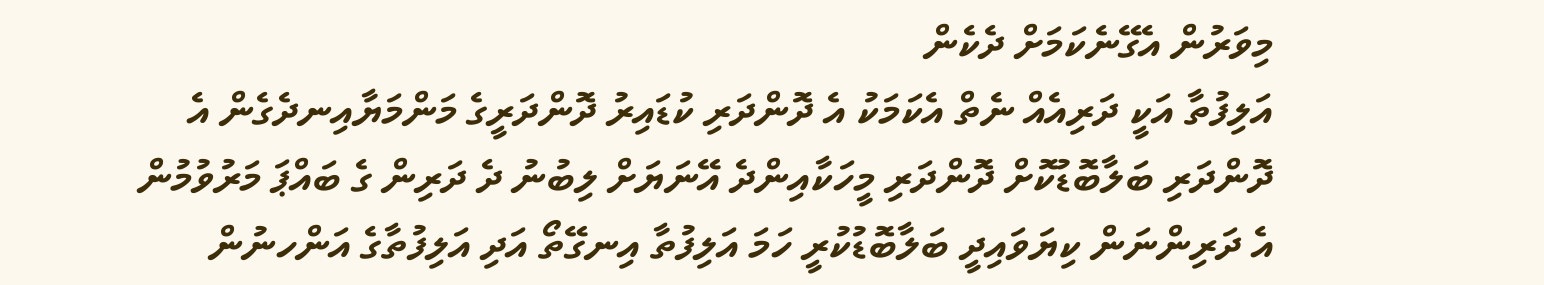މިވަރުން އެގޭނެކަމަށް ދެކެން
އަލިފުތާ އަކީ ދަރިއެއް ނެތް އެކަމަކު އެ ދޮންދަރި ކުޑައިރު ދޮންދަރީގެ މަންމަޔާއިނދެގެން އެ ދޮންދަރި ބަލާބޮޑުކޮށް ދޮންދަރި މީހަކާއިންދެ އޭނަޔަށް ލިބުނު ދެ ދަރިން ގެ ބައްޕަ މަރުވުމުން އެ ދަރިންނަން ކިޔަވައިދީ ބަލާބޮޑުކުރީ ހަމަ އަލިފުތާ އިނގޭތޯ އަދި އަލިފުތާގެ އަންހނުން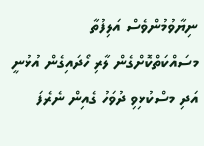ނިޔާވުމުންވެސް އަލިފުތާ މސައްކަތްކޮށްގެން ލާރި ހޯދައިގެން އުޅުނީ އަދި މސްކުޅިވި ދުވަހު ގެއިން ނެރެފަ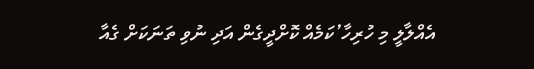އެއްލާލީ މި ހުރިހާ’ކަމެއް ކޮށްދީގެން އަދި ނުވި ތަނަކަށް ގެއާ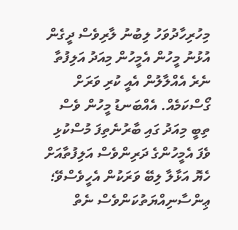މިހުރިހާދުވަހު ލިބުނު ލާރިވެސް ދީގެން އުޅުނު މީހުން އެމީހުން މިއަދު އަލިފުތާ ނެރެ އެއްލާލުން އެއީ ކުރި ވަރަށް ގޯސްކަމެއް. އެއްބަނޑު މީހުން ވެސް ތިބީ މިއަދު ގައި ބާރުނެތިފަ މުސްކުޅި ވެފަ އެމީހުންގެ ދަރިންވެސް އަލިފުތާއަށް ހެޔޮ އަޅާލާ ލިބޭ ވަރަކުން އެހީވެސްވޭ؛
ޢިންސާނިއްޔަތުކަންވެސް ނެތް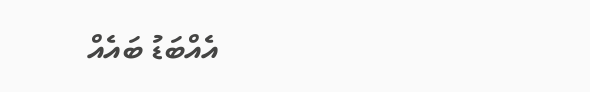އެއްބަޑު ބައެއް